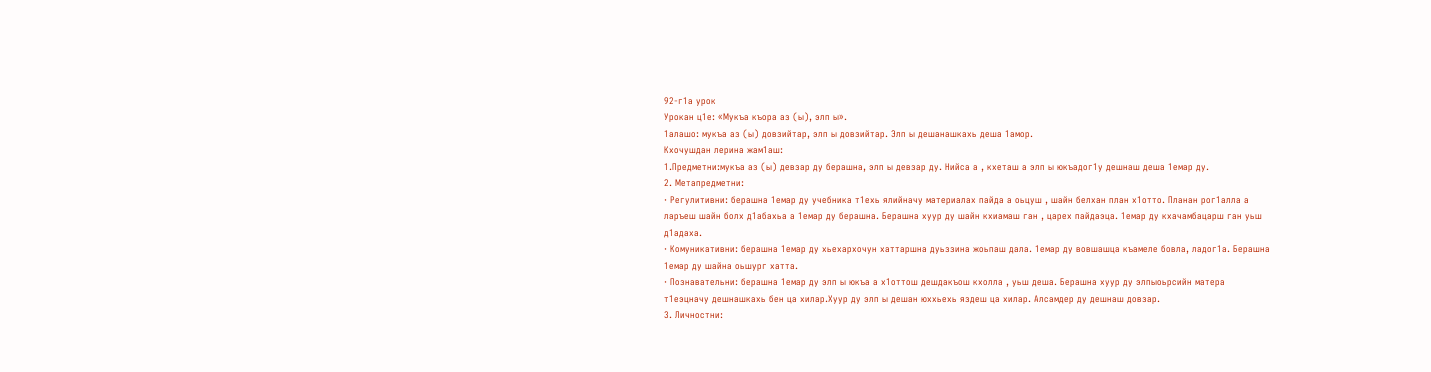92-г1а урок
Урокан ц1е: «Мукъа къора аз (ы), элп ы».
1алашо: мукъа аз (ы) довзийтар, элп ы довзийтар. Элп ы дешанашкахь деша 1амор.
Кхочушдан лерина жам1аш:
1.Предметни:мукъа аз (ы) девзар ду берашна, элп ы девзар ду. Нийса а , кхеташ а элп ы юкъадог1у дешнаш деша 1емар ду.
2. Метапредметни:
· Регулитивни: берашна 1емар ду учебника т1ехь ялийначу материалах пайда а оьцуш , шайн белхан план х1отто. Планан рог1алла а ларъеш шайн болх д1абахьа а 1емар ду берашна. Берашна хуур ду шайн кхиамаш ган , царех пайдаэца. 1емар ду кхачамбацарш ган уьш д1адаха.
· Комуникативни: берашна 1емар ду хьехархочун хаттаршна дуьззина жоьпаш дала. 1емар ду вовшашца къамеле бовла, ладог1а. Берашна 1емар ду шайна оьшург хатта.
· Познавательни: берашна 1емар ду элп ы юкъа а х1оттош дешдакъош кхолла , уьш деша. Берашна хуур ду элпыоьрсийн матера т1еэцначу дешнашкахь бен ца хилар.Хуур ду элп ы дешан юххьехь яздеш ца хилар. Алсамдер ду дешнаш довзар.
3. Личностни: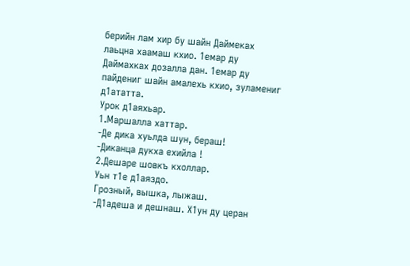берийн лам хир бу шайн Даймеках лаьцна хаамаш кхио. 1емар ду Даймахках дозалла дан. 1емар ду пайдениг шайн амалехь кхио, зуламениг д1ататта.
Урок д1аяхьар.
1.Маршалла хаттар.
-Де дика хуьлда шун, бераш!
-Диканца дукха ехийла !
2.Дешаре шовкъ кхоллар.
Уьн т1е д1аяздо.
Грозный, вышка, лыжаш.
-Д1адеша и дешнаш. Х1ун ду церан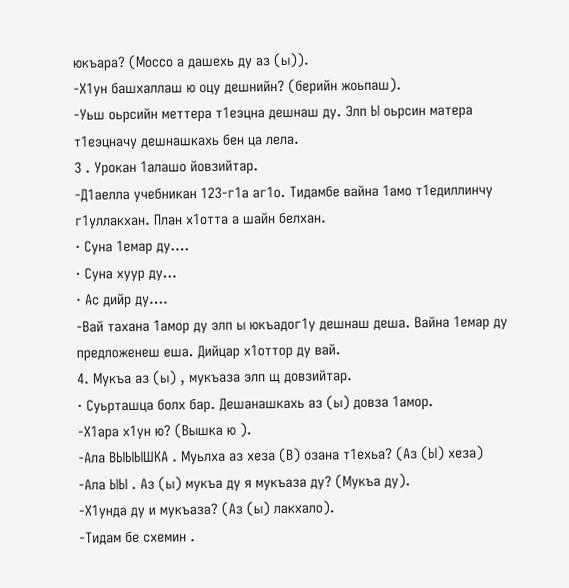юкъара? (Моссо а дашехь ду аз (ы)).
-Х1ун башхаллаш ю оцу дешнийн? (берийн жоьпаш).
-Уьш оьрсийн меттера т1еэцна дешнаш ду. Элп Ы оьрсин матера т1еэцначу дешнашкахь бен ца лела.
3 . Урокан 1алашо йовзийтар.
-Д1аелла учебникан 123-г1а аг1о. Тидамбе вайна 1амо т1едиллинчу г1уллакхан. План х1отта а шайн белхан.
· Суна 1емар ду….
· Суна хуур ду…
· Ас дийр ду….
-Вай тахана 1амор ду элп ы юкъадог1у дешнаш деша. Вайна 1емар ду предложенеш еша. Дийцар х1оттор ду вай.
4. Мукъа аз (ы) , мукъаза элп щ довзийтар.
· Суьрташца болх бар. Дешанашкахь аз (ы) довза 1амор.
-Х1ара х1ун ю? (Вышка ю ).
-Ала ВЫЫЫШКА . Муьлха аз хеза (В) озана т1ехьа? (Аз (Ы) хеза)
-Ала ЫЫ . Аз (ы) мукъа ду я мукъаза ду? (Мукъа ду).
-Х1унда ду и мукъаза? (Аз (ы) лакхало).
-Тидам бе схемин .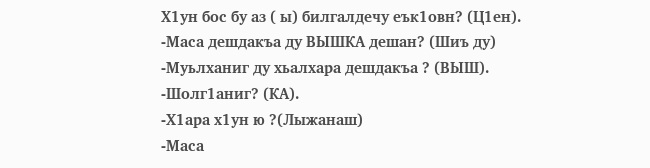Х1ун бос бу аз ( ы) билгалдечу еък1овн? (Ц1ен).
-Маса дешдакъа ду ВЫШКА дешан? (Шиъ ду)
-Муьлханиг ду хьалхара дешдакъа ? (ВЫШ).
-Шолг1аниг? (КА).
-Х1ара х1ун ю ?(Лыжанаш)
-Маса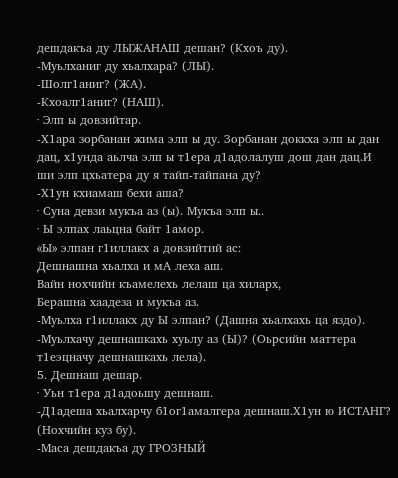дешдакъа ду ЛЫЖАНАШ дешан? (Кхоъ ду).
-Муьлханиг ду хьалхара? (ЛЫ).
-Шолг1аниг? (ЖА).
-Кхоалг1аниг? (НАШ).
· Элп ы довзийтар.
-Х1ара зорбанан жима элп ы ду. Зорбанан доккха элп ы дан дац, х1унда аьлча элп ы т1ера д1адолалуш дош дан дац.И ши элп цхьатера ду я тайп-тайпана ду?
-Х1ун кхиамаш бехи аша?
· Суна девзи мукъа аз (ы). Мукъа элп ы..
· Ы элпах лаьцна байт 1амор.
«Ы» элпан г1иллакх а довзийтий ас:
Дешнашна хьалха и мА леха аш.
Вайн нохчийн къамелехь лелаш ца хиларх,
Берашна хаадеза и мукъа аз.
-Муьлха г1иллакх ду Ы элпан? (Дашна хьалхахь ца яздо).
-Муьлхачу дешнашкахь хуьлу аз (Ы)? (Оьрсийн маттера т1еэцначу дешнашкахь лела).
5. Дешнаш дешар.
· Уьн т1ера д1адоьшу дешнаш.
-Д1адеша хьалхарчу б1ог1амалгера дешнаш.Х1ун ю ИСТАНГ? (Нохчийн куз бу).
-Маса дешдакъа ду ГРОЗНЫЙ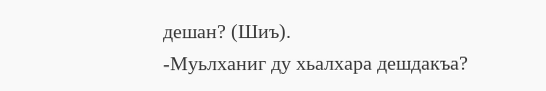дешан? (Шиъ).
-Муьлханиг ду хьалхара дешдакъа?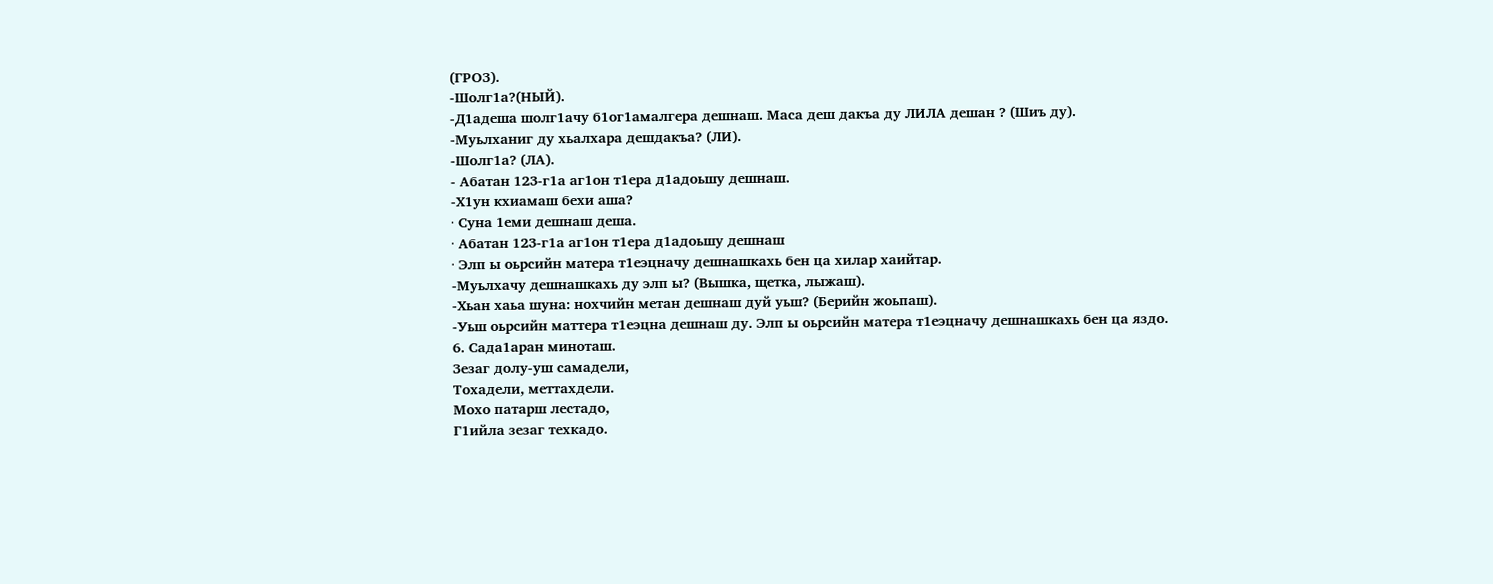(ГРОЗ).
-Шолг1а?(НЫЙ).
-Д1адеша шолг1ачу б1ог1амалгера дешнаш. Маса деш дакъа ду ЛИЛА дешан ? (Шиъ ду).
-Муьлханиг ду хьалхара дешдакъа? (ЛИ).
-Шолг1а? (ЛА).
- Абатан 123-г1а аг1он т1ера д1адоьшу дешнаш.
-Х1ун кхиамаш бехи аша?
· Суна 1еми дешнаш деша.
· Абатан 123-г1а аг1он т1ера д1адоьшу дешнаш
· Элп ы оьрсийн матера т1еэцначу дешнашкахь бен ца хилар хаийтар.
-Муьлхачу дешнашкахь ду элп ы? (Вышка, щетка, лыжаш).
-Хьан хаьа шуна: нохчийн метан дешнаш дуй уьш? (Берийн жоьпаш).
-Уьш оьрсийн маттера т1еэцна дешнаш ду. Элп ы оьрсийн матера т1еэцначу дешнашкахь бен ца яздо.
6. Сада1аран миноташ.
Зезаг долу-уш самадели,
Тохадели, меттахдели.
Мохо патарш лестадо,
Г1ийла зезаг техкадо.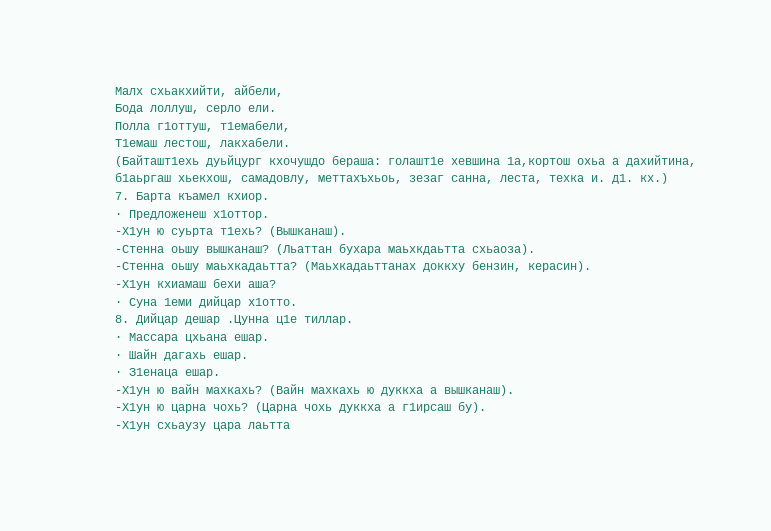Малх схьакхийти, айбели,
Бода лоллуш, серло ели.
Полла г1оттуш, т1емабели,
Т1емаш лестош, лакхабели.
(Байташт1ехь дуьйцург кхочушдо бераша: голашт1е хевшина 1а,кортош охьа а дахийтина, б1аьргаш хьекхош, самадовлу, меттахъхьоь, зезаг санна, леста, техка и. д1. кх.)
7. Барта къамел кхиор.
· Предложенеш х1оттор.
-Х1ун ю суьрта т1ехь? (Вышканаш).
-Стенна оьшу вышканаш? (Льаттан бухара маьхкдаьтта схьаоза).
-Стенна оьшу маьхкадаьтта? (Маьхкадаьттанах доккху бензин, керасин).
-Х1ун кхиамаш бехи аша?
· Суна 1еми дийцар х1отто.
8. Дийцар дешар .Цунна ц1е тиллар.
· Массара цхьана ешар.
· Шайн дагахь ешар.
· З1енаца ешар.
-Х1ун ю вайн махкахь? (Вайн махкахь ю дуккха а вышканаш).
-Х1ун ю царна чохь? (Царна чохь дуккха а г1ирсаш бу).
-Х1ун схьаузу цара лаьтта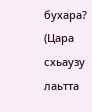бухара? (Цара схьаузу лаьтта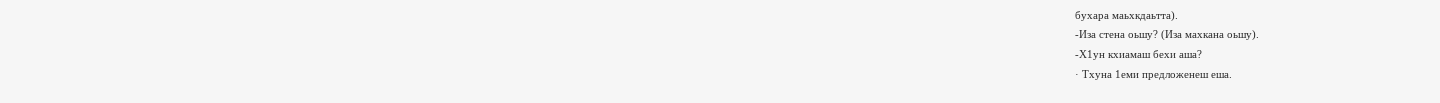бухара маьхкдаьтта).
-Иза стена оьшу? (Иза махкана оьшу).
-Х1ун кхиамаш бехи аша?
· Тхуна 1еми предложенеш еша.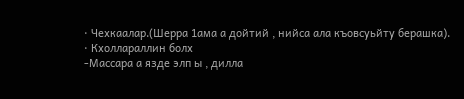· Чехкаалар.(Шерра 1ама а дойтий , нийса ала къовсуьйту берашка).
· Кхоллараллин болх
-Массара а язде элп ы , дилла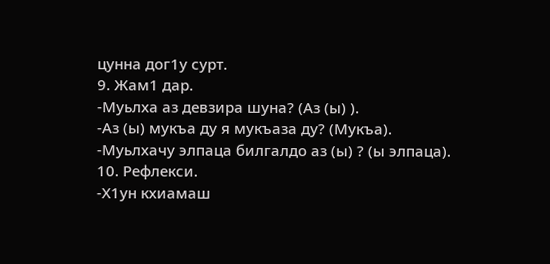цунна дог1у сурт.
9. Жам1 дар.
-Муьлха аз девзира шуна? (Аз (ы) ).
-Аз (ы) мукъа ду я мукъаза ду? (Мукъа).
-Муьлхачу элпаца билгалдо аз (ы) ? (ы элпаца).
10. Рефлекси.
-Х1ун кхиамаш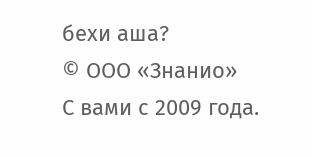бехи аша?
© ООО «Знанио»
С вами с 2009 года.